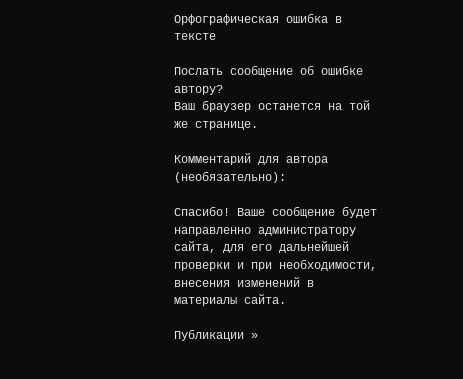Орфографическая ошибка в тексте

Послать сообщение об ошибке автору?
Ваш браузер останется на той же странице.

Комментарий для автора (необязательно):

Спасибо! Ваше сообщение будет направленно администратору сайта, для его дальнейшей проверки и при необходимости, внесения изменений в материалы сайта.

Публикации »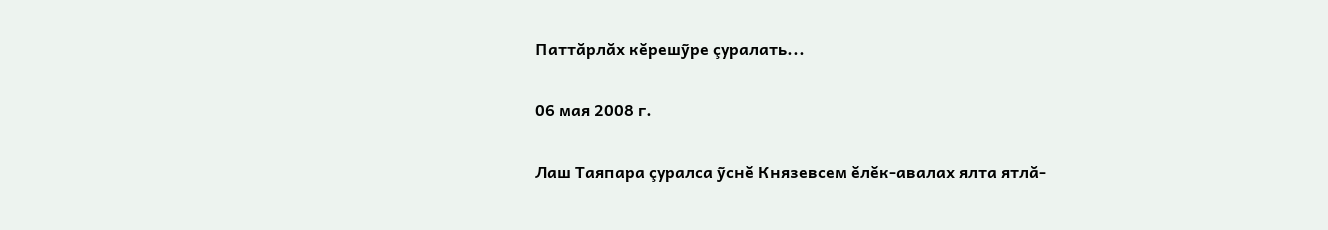Паттăрлăх кĕрешỹре çуралать...

06 мая 2008 г.

Лаш Таяпара çуралса ỹснĕ Князевсем ĕлĕк-авалах ялта ятлă-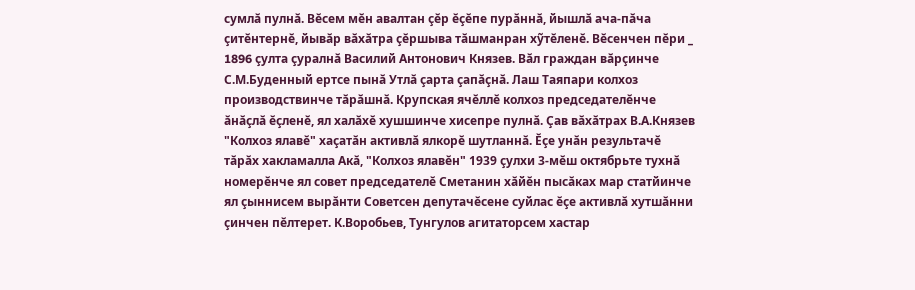сумлă пулнă. Вĕсем мĕн авалтан çĕр ĕçĕпе пурăннă, йышлă ача-пăча çитĕнтернĕ, йывăр вăхăтра çĕршыва тăшманран хỹтĕленĕ. Вĕсенчен пĕри _ 1896 çулта çуралнă Василий Антонович Князев. Вăл граждан вăрçинче С.М.Буденный ертсе пынă Утлă çарта çапăçнă. Лаш Таяпари колхоз производствинче тăрăшнă. Крупская ячĕллĕ колхоз председателĕнче ăнăçлă ĕçленĕ, ял халăхĕ хушшинче хисепре пулнă. Çав вăхăтрах В.А.Князев "Колхоз ялавĕ" хаçатăн активлă ялкорĕ шутланнă. Ĕçе унăн результачĕ тăрăх хакламалла Акă, "Колхоз ялавĕн" 1939 çулхи 3-мĕш октябрьте тухнă номерĕнче ял совет председателĕ Сметанин хăйĕн пысăках мар статйинче ял çыннисем вырăнти Советсен депутачĕсене суйлас ĕçе активлă хутшăнни çинчен пĕлтерет. К.Воробьев, Тунгулов агитаторсем хастар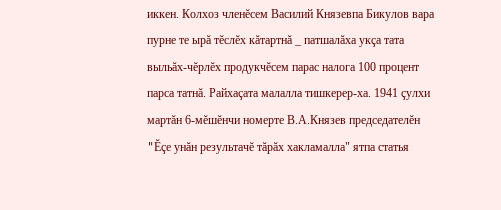иккен. Колхоз членĕсем Василий Князевпа Бикулов вара пурне те ырă тĕслĕх кăтартнă _ патшалăха укçа тата выльăх-чĕрлĕх продукчĕсем парас налога 100 процент парса татнă. Райхаçата малалла тишкерер-ха. 1941 çулхи мартăн 6-мĕшĕнчи номерте В.А.Князев председателĕн "Ĕçе унăн результачĕ тăрăх хакламалла" ятпа статья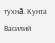тухнă. Кунта Василий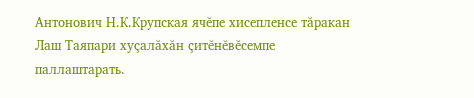Антонович Н.К.Крупская ячĕпе хисепленсе тăракан Лаш Таяпари хуçалăхăн çитĕнĕвĕсемпе паллаштарать.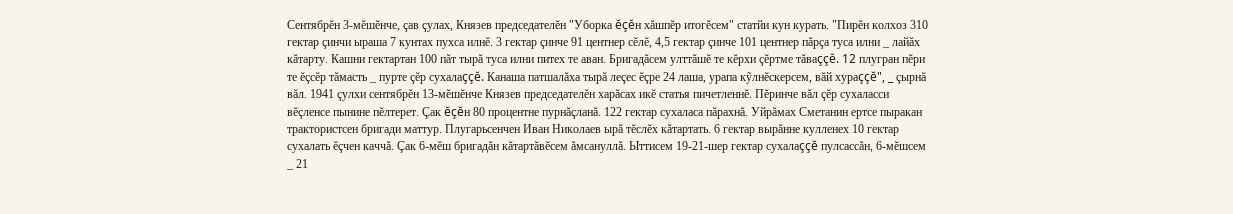Сентябрĕн 3-мĕшĕнче, çав çулах, Князев председателĕн "Уборка ĕçĕн хăшпĕр итогĕсем" статйи кун курать. "Пирĕн колхоз 310 гектар çинчи ыраша 7 кунтах пухса илнĕ. 3 гектар çинче 91 центнер сĕлĕ, 4,5 гектар çинче 101 центнер пăрçа туса илни _ лайăх кăтарту. Кашни гектартан 100 пăт тырă туса илни питех те аван. Бригадăсем улттăшĕ те кĕрхи çĕртме тăваççĕ. 12 плугран пĕри те ĕçсĕр тăмасть _ пурте çĕр сухалаççĕ. Канаша патшалăха тырă леçес ĕçре 24 лаша, урапа кỹлнĕскерсем, вăй хураççĕ", _ çырнă вăл. 1941 çулхи сентябрĕн 13-мĕшĕнче Князев председателĕн харăсах икĕ статья пичетленнĕ. Пĕринче вăл çĕр сухаласси вĕçленсе пынине пĕлтерет. Çак ĕçĕн 80 процентне пурнăçланă. 122 гектар сухаласа пăрахнă. Уйрăмах Сметанин ертсе пыракан трактористсен бригади маттур. Плугарьсенчен Иван Николаев ырă тĕслĕх кăтартать. 6 гектар вырăнне кулленех 10 гектар сухалать ĕçчен каччă. Çак 6-мĕш бригадăн кăтартăвĕсем ăмсануллă. Ыттисем 19-21-шер гектар сухалаççĕ пулсассăн, 6-мĕшсем _ 21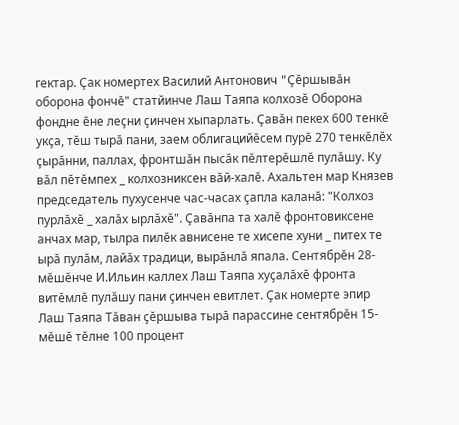гектар. Çак номертех Василий Антонович "Çĕршывăн оборона фончĕ" статйинче Лаш Таяпа колхозĕ Оборона фондне ĕне леçни çинчен хыпарлать. Çавăн пекех 600 тенкĕ укçа, тĕш тырă пани, заем облигацийĕсем пурĕ 270 тенкĕлĕх çырăнни, паллах, фронтшăн пысăк пĕлтерĕшлĕ пулăшу. Ку вăл пĕтĕмпех _ колхозниксен вăй-халĕ. Ахальтен мар Князев председатель пухусенче час-часах çапла каланă: "Колхоз пурлăхĕ _ халăх ырлăхĕ". Çавăнпа та халĕ фронтовиксене анчах мар, тылра пилĕк авнисене те хисепе хуни _ питех те ырă пулăм, лайăх традици, вырăнлă япала. Сентябрĕн 28-мĕшĕнче И.Ильин каллех Лаш Таяпа хуçалăхĕ фронта витĕмлĕ пулăшу пани çинчен евитлет. Çак номерте эпир Лаш Таяпа Тăван çĕршыва тырă парассине сентябрĕн 15-мĕшĕ тĕлне 100 процент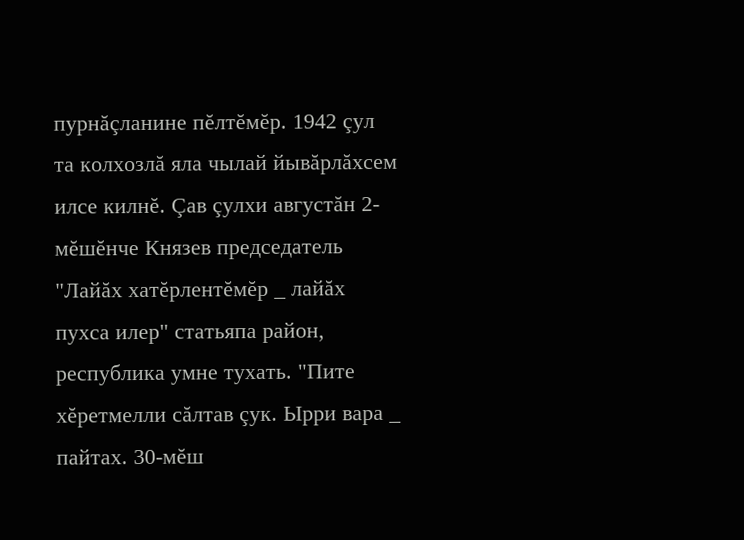пурнăçланине пĕлтĕмĕр. 1942 çул та колхозлă яла чылай йывăрлăхсем илсе килнĕ. Çав çулхи августăн 2-мĕшĕнче Князев председатель "Лайăх хатĕрлентĕмĕр _ лайăх пухса илер" статьяпа район, республика умне тухать. "Пите хĕретмелли сăлтав çук. Ырри вара _ пайтах. 30-мĕш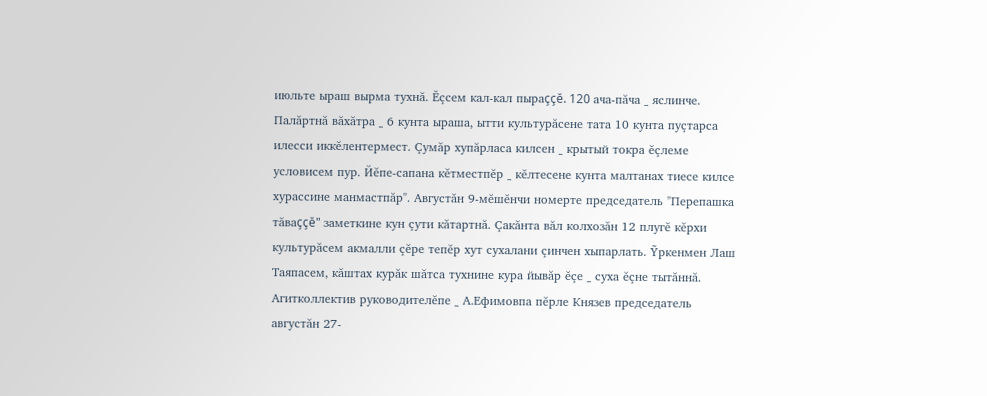июльте ыраш вырма тухнă. Ĕçсем кал-кал пыраççĕ. 120 ача-пăча _ яслинче. Палăртнă вăхăтра _ 6 кунта ыраша, ытти культурăсене тата 10 кунта пуçтарса илесси иккĕлентермест. Çумăр хупăрласа килсен _ крытый токра ĕçлеме условисем пур. Йĕпе-сапана кĕтместпĕр _ кĕлтесене кунта малтанах тиесе килсе хурассине манмастпăр". Августăн 9-мĕшĕнчи номерте председатель "Перепашка тăваççĕ" заметкине кун çути кăтартнă. Çакăнта вăл колхозăн 12 плугĕ кĕрхи культурăсем акмалли çĕре тепĕр хут сухалани çинчен хыпарлать. Ỹркенмен Лаш Таяпасем, кăштах курăк шăтса тухнине кура йывăр ĕçе _ суха ĕçне тытăннă. Агитколлектив руководителĕпе _ А.Ефимовпа пĕрле Князев председатель августăн 27-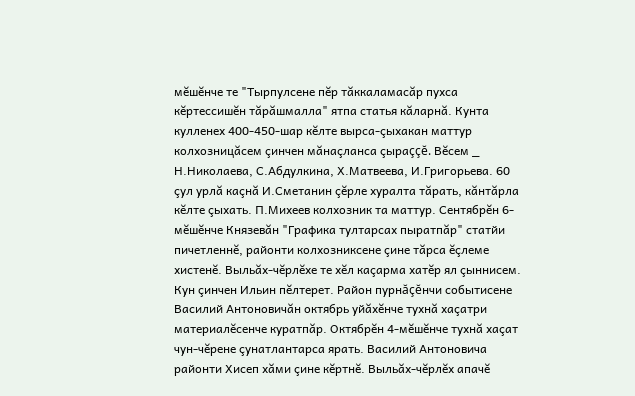мĕшĕнче те "Тырпулсене пĕр тăккаламасăр пухса кĕртессишĕн тăрăшмалла" ятпа статья кăларнă. Кунта кулленех 400-450-шар кĕлте вырса-çыхакан маттур колхозницăсем çинчен мăнаçланса çыраççĕ. Вĕсем _ Н.Николаева, С.Абдулкина, Х.Матвеева, И.Григорьева. 60 çул урлă каçнă И.Сметанин çĕрле хуралта тăрать, кăнтăрла кĕлте çыхать. П.Михеев колхозник та маттур. Сентябрĕн 6-мĕшĕнче Князевăн "Графика тултарсах пыратпăр" статйи пичетленнĕ, районти колхозниксене çине тăрса ĕçлеме хистенĕ. Выльăх-чĕрлĕхе те хĕл каçарма хатĕр ял çыннисем. Кун çинчен Ильин пĕлтерет. Район пурнăçĕнчи событисене Василий Антоновичăн октябрь уйăхĕнче тухнă хаçатри материалĕсенче куратпăр. Октябрĕн 4-мĕшĕнче тухнă хаçат чун-чĕрене çунатлантарса ярать. Василий Антоновича районти Хисеп хăми çине кĕртнĕ. Выльăх-чĕрлĕх апачĕ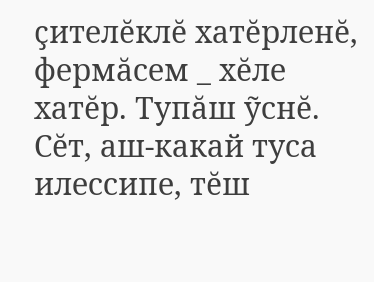çителĕклĕ хатĕрленĕ, фермăсем _ хĕле хатĕр. Тупăш ỹснĕ. Сĕт, аш-какай туса илессипе, тĕш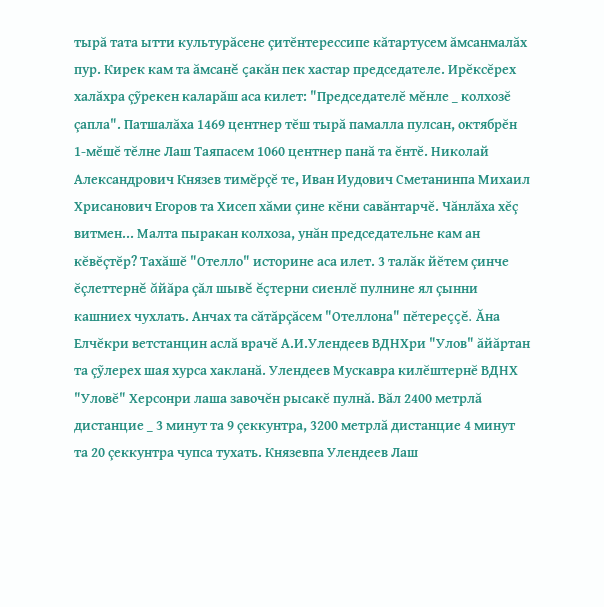тырă тата ытти культурăсене çитĕнтерессипе кăтартусем ăмсанмалăх пур. Кирек кам та ăмсанĕ çакăн пек хастар председателе. Ирĕксĕрех халăхра çỹрекен каларăш аса килет: "Председателĕ мĕнле _ колхозĕ çапла". Патшалăха 1469 центнер тĕш тырă памалла пулсан, октябрĕн 1-мĕшĕ тĕлне Лаш Таяпасем 1060 центнер панă та ĕнтĕ. Николай Александрович Князев тимĕрçĕ те, Иван Иудович Сметанинпа Михаил Хрисанович Егоров та Хисеп хăми çине кĕни савăнтарчĕ. Чăнлăха хĕç витмен... Малта пыракан колхоза, унăн председательне кам ан кĕвĕçтĕр? Тахăшĕ "Отелло" историне аса илет. 3 талăк йĕтем çинче ĕçлеттернĕ ăйăра çăл шывĕ ĕçтерни сиенлĕ пулнине ял çынни кашниех чухлать. Анчах та сăтăрçăсем "Отеллона" пĕтереççĕ. Ăна Елчĕкри ветстанцин аслă врачĕ А.И.Улендеев ВДНХри "Улов" ăйăртан та çỹлерех шая хурса хакланă. Улендеев Мускавра килĕштернĕ ВДНХ "Уловĕ" Херсонри лаша завочĕн рысакĕ пулнă. Вăл 2400 метрлă дистанцие _ 3 минут та 9 çеккунтра, 3200 метрлă дистанцие 4 минут та 20 çеккунтра чупса тухать. Князевпа Улендеев Лаш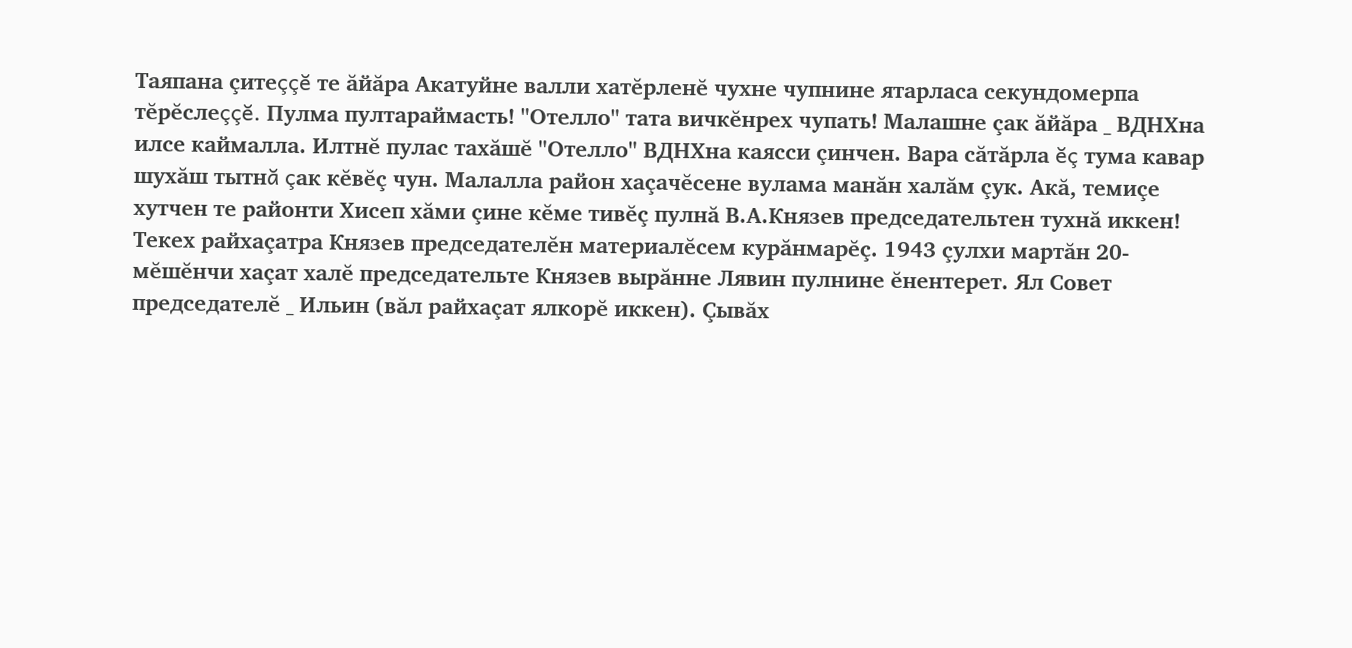Таяпана çитеççĕ те ăйăра Акатуйне валли хатĕрленĕ чухне чупнине ятарласа секундомерпа тĕрĕслеççĕ. Пулма пултараймасть! "Отелло" тата вичкĕнрех чупать! Малашне çак ăйăра _ ВДНХна илсе каймалла. Илтнĕ пулас тахăшĕ "Отелло" ВДНХна каясси çинчен. Вара сăтăрла ĕç тума кавар шухăш тытнă çак кĕвĕç чун. Малалла район хаçачĕсене вулама манăн халăм çук. Акă, темиçе хутчен те районти Хисеп хăми çине кĕме тивĕç пулнă В.А.Князев председательтен тухнă иккен! Текех райхаçатра Князев председателĕн материалĕсем курăнмарĕç. 1943 çулхи мартăн 20-мĕшĕнчи хаçат халĕ председательте Князев вырăнне Лявин пулнине ĕнентерет. Ял Совет председателĕ _ Ильин (вăл райхаçат ялкорĕ иккен). Çывăх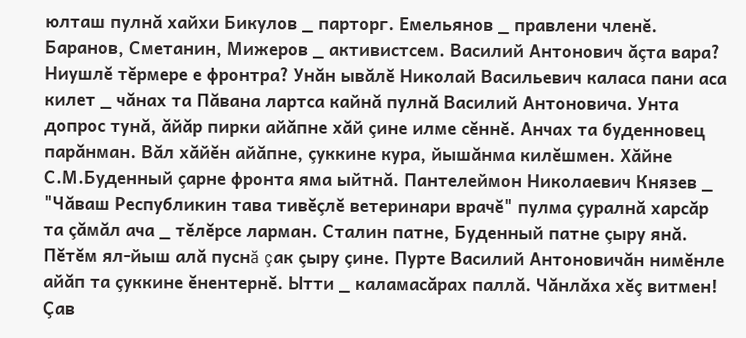юлташ пулнă хайхи Бикулов _ парторг. Емельянов _ правлени членĕ. Баранов, Сметанин, Мижеров _ активистсем. Василий Антонович ăçта вара? Ниушлĕ тĕрмере е фронтра? Унăн ывăлĕ Николай Васильевич каласа пани аса килет _ чăнах та Пăвана лартса кайнă пулнă Василий Антоновича. Унта допрос тунă, ăйăр пирки айăпне хăй çине илме сĕннĕ. Анчах та буденновец парăнман. Вăл хăйĕн айăпне, çуккине кура, йышăнма килĕшмен. Хăйне С.М.Буденный çарне фронта яма ыйтнă. Пантелеймон Николаевич Князев _ "Чăваш Республикин тава тивĕçлĕ ветеринари врачĕ" пулма çуралнă харсăр та çăмăл ача _ тĕлĕрсе ларман. Сталин патне, Буденный патне çыру янă. Пĕтĕм ял-йыш алă пуснă çак çыру çине. Пурте Василий Антоновичăн нимĕнле айăп та çуккине ĕнентернĕ. Ытти _ каламасăрах паллă. Чăнлăха хĕç витмен! Çав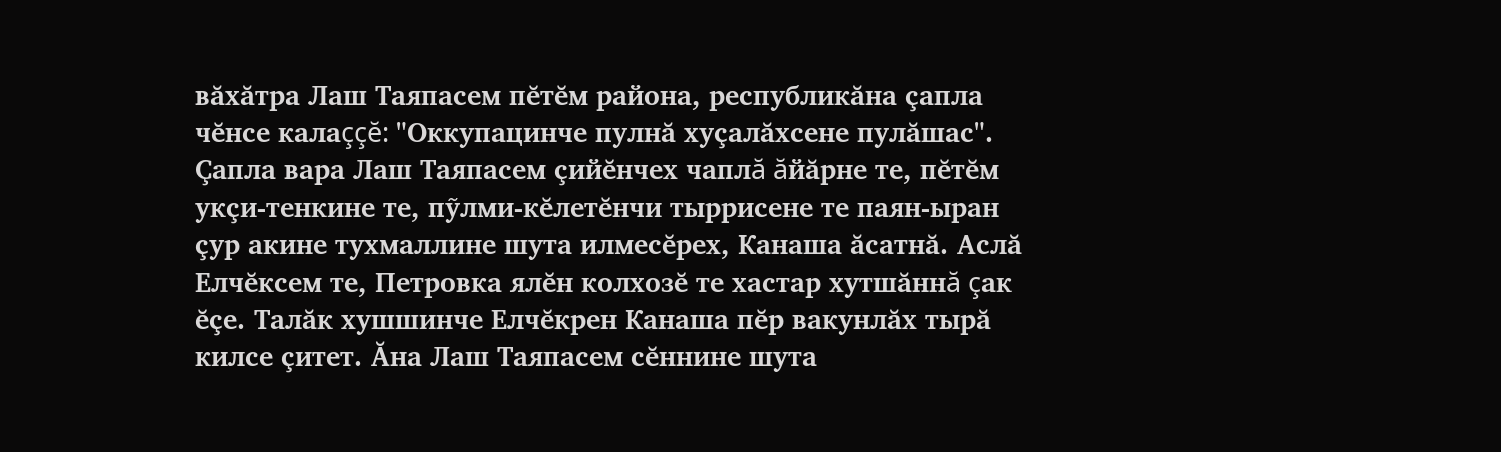вăхăтра Лаш Таяпасем пĕтĕм района, республикăна çапла чĕнсе калаççĕ: "Оккупацинче пулнă хуçалăхсене пулăшас". Çапла вара Лаш Таяпасем çийĕнчех чаплă ăйăрне те, пĕтĕм укçи-тенкине те, пỹлми-кĕлетĕнчи тыррисене те паян-ыран çур акине тухмаллине шута илмесĕрех, Канаша ăсатнă. Аслă Елчĕксем те, Петровка ялĕн колхозĕ те хастар хутшăннă çак ĕçе. Талăк хушшинче Елчĕкрен Канаша пĕр вакунлăх тырă килсе çитет. Ăна Лаш Таяпасем сĕннине шута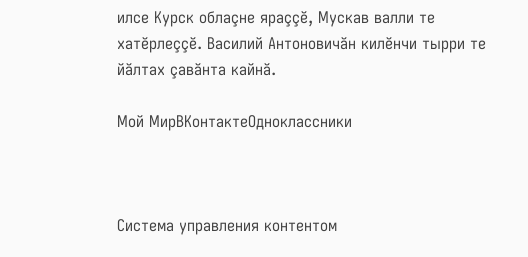илсе Курск облаçне яраççĕ, Мускав валли те хатĕрлеççĕ. Василий Антоновичăн килĕнчи тырри те йăлтах çавăнта кайнă.

Мой МирВКонтактеОдноклассники



Система управления контентом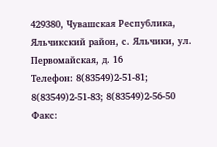429380, Чувашская Республика, Яльчикский район, с. Яльчики, ул. Первомайская, д. 16
Телефон: 8(83549)2-51-81; 8(83549)2-51-83; 8(83549)2-56-50
Факс: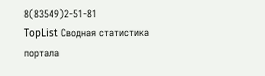8(83549)2-51-81
TopList Сводная статистика портала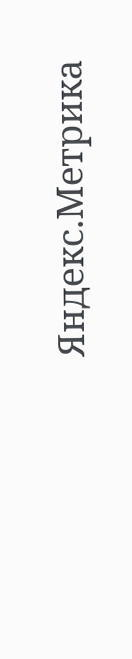Яндекс.Метрика